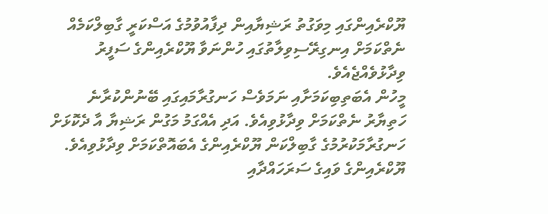ޔޫކްރެއިންގައި މިވަގުތު ރަޝިޔާއިން ދިފާއުވުމުގެ އަސްކަރީ ގާބިލްކަމެއް ނެތްކަމަށް އިނގިރޭސިވިލާތުގައި ހުންނަވާ ޔޫކްރެއިންގެ ސަފީރު ވިދާޅުވެއްޖެއެވެ.
މީހުން އެބަތިބިކަމަށާއި ނަމަވެސް ހަނގުރާމައިގައި ބޭނުންކުރާނެ ހަތިޔާރު ނެތްކަމަށް ވިދާޅުވިއެވެ. އަދި އެއްގަމު މަގުން ރަޝިޔާ އާ ދެކޮޅަށް ހަނގުރާމަކުރުމުގެ ގާބިލްކަން ޔޫކްރެއިންގެ އެބައޮތްކަމަށް ވިދާޅުވިއެވެ.
ޔޫކްރެއިންގެ ވައިގެ ސަރަހައްދާއި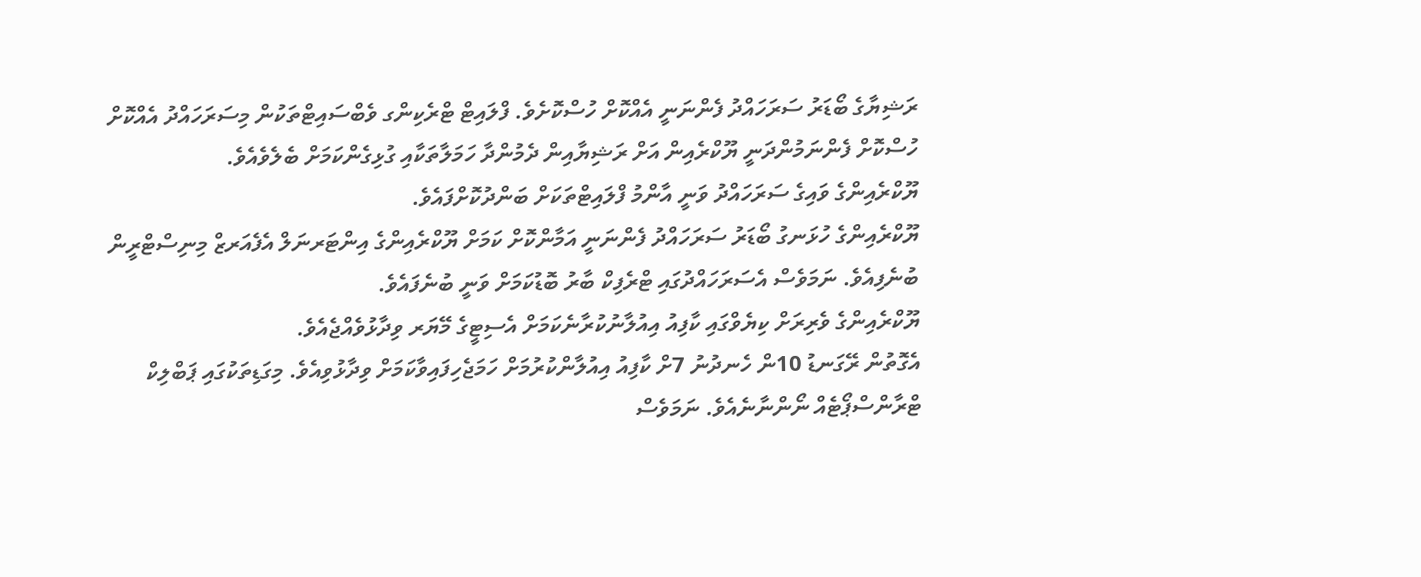ރަޝިޔާގެ ބޯޑަރު ސަރަހައްދު ފެންނަނީ އެއްކޮށް ހުސްކޮށެވެ. ފްލައިޓް ޓްރެކިންގ ވެބްސައިޓްތަކުން މިސަރަހައްދު އެއްކޮށް ހުސްކޮށް ފެންނަމުންދަނީ ޔޫކްރެއިން އަށް ރަޝިޔާއިން ދެމުންދާ ހަމަލާތަކާއި ގުޅިގެންކަމަށް ބެލެވެއެވެ.
ޔޫކްރެއިންގެ ވައިގެ ސަރަހައްދު ވަނީ އާންމު ފްލައިޓްތަކަށް ބަންދުކޮށްފައެވެ.
ޔޫކްރެއިންގެ ހުޅަނގު ބޯޑަރު ސަރަހައްދު ފެންނަނީ އަމާންކޮށް ކަމަށް ޔޫކްރެއިންގެ އިންޓަރނަލް އެފެއަރޒް މިނިސްޓްރީން ބުނެފިއެވެ. ނަމަވެސް އެސަރަހައްދުގައި ޓްރެފިކް ބާރު ބޮޑުކަމަށް ވަނީ ބުނެފައެވެ.
ޔޫކްރެއިންގެ ވެރިރަށް ކިޔެވްގައި ކާފިއު އިއުލާނުކުރާނެކަމަށް އެސިޓީގެ މޭޔަރ ވިދާޅުވެއްޖެއެވެ.
އެގޮތުން ރޭގަނޑު 10ން ހެނދުނު 7ށް ކާފިއު އިއުލާންކުރުމަށް ހަމަޖެހިފައިވާކަމަށް ވިދާޅުވިއެވެ. މިގަޑިތަކުގައި ޕަބްލިކް ޓްރާންސްޕޯޓެއް ނޯންނާނެއެވެ. ނަމަވެސް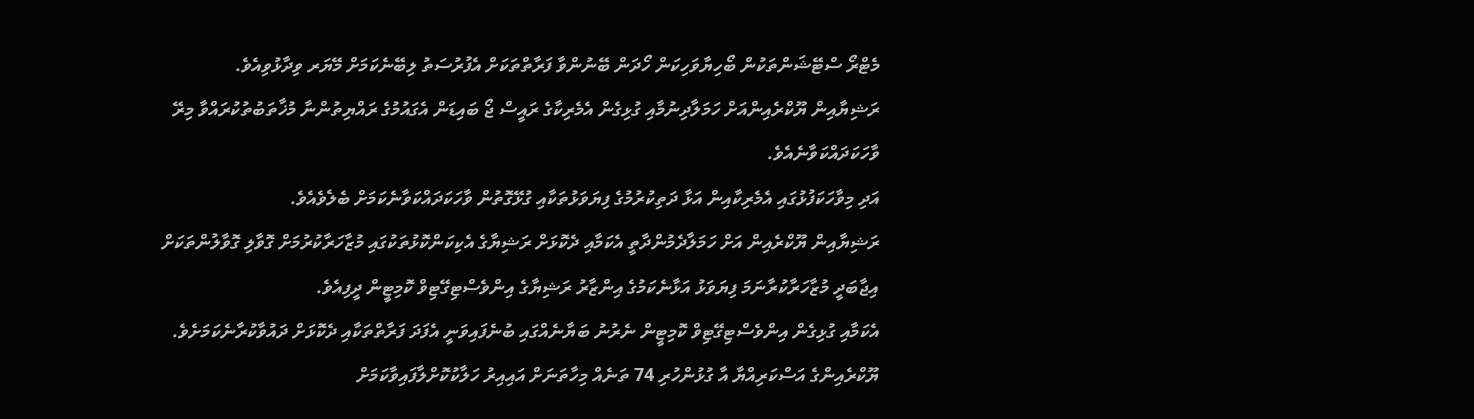މެޓްރޯ ސްޓޭޝަންތަކުން ބޯހިޔާވަހިކަން ހޯދަން ބޭނުންވާ ފަރާތްތަކަށް އެފުރުސަތު ލިބޭނެކަމަށް މޭޔަރ ވިދާޅުވިއެވެ.
ރަޝިޔާއިން ޔޫކްރެއިންއަށް ހަމަލާދިނުމާއި ގުޅިގެން އެމެރިކާގެ ރައީސް ޖޯ ބައިޑަން އެގައުމުގެ ރައްޔިތުންނާ މުޚާތަބުތުކުރައްވާ މިރޭ ވާހަކަދައްކަވާނެއެވެ.
އަދި މިވާހަކަފުޅުގައި އެމެރިކާއިން އަޅާ ދަތިކުރުމުގެ ފިޔަވަޅުތަކާއި ގުޅޭގޮތުން ވާހަކަދައްކަވާނެކަމަށް ބެލެވެއެވެ.
ރަޝިޔާއިން ޔޫކްރެއިން އަށް ހަމަލާދެމުންދާތީ އެކަމާއި ދެކޮޅަށް ރަޝިޔާގެ އެކިކަންކޮޅުތަކުގައި މުޒާހަރާކުރުމަށް ގޮވާލި ގޮވާލުންތަކަށް އިޖާބަދީ މުޒާހަރާކުރާނަމަ ފިޔަވަޅު އަޅާނެކަމުގެ އިންޒާރު ރަޝިޔާގެ އިންވެސްޓިގޭޓިވް ކޮމިޓީން ދީފިއެވެ.
އެކަމާއި ގުޅިގެން އިންވެސްޓިގޭޓިވް ކޮމިޓީން ނެރުނު ބަޔާނެއްގައި ބުނެފައިވަނީ އެފަދަ ފަރާތްތަކާއި ދެކޮޅަށް ދައުވާކުރާނެކަމަށެވެ.
ޔޫކްރެއިންގެ އަސްކަރިއްޔާ އާ ގުޅުންހުރި 74 ތަނެއް މިހާތަނަށް އައިއިރު ހަލާކުކޮށްލާފައިވާކަމަށް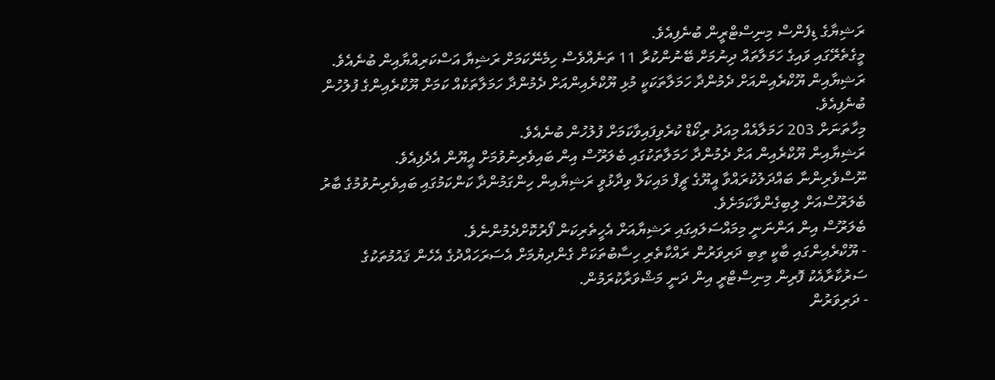ރަޝިޔާގެ ޑިފެންސް މިނިސްޓްރީން ބުނެފިއެވެ.
މީގެތެރޭގައި ވައިގެ ހަމަލާތައް ދިނުމަށް ބޭނުންކުރާ 11 ތަނެއްވެސް ހިމެނޭކަމަށް ރަޝިޔާ އަސްކަރިއްޔާއިން ބުނެއެވެ.
ރަޝިޔާއިން ޔޫކްރެއިންއަށް ދެމުންދާ ހަމަލާތަކަކީ މުޅި ޔޫކްރެއިންއަށް ދެމުންދާ ހަމަލާތަކެއް ކަމަށް ޔޫކްރެއިންގެ ފުލުހުން ބުނެފިއެވެ.
މިހާތަނަށް 203 ހަމަލާއެއް މިއަދު ރިކޯޑް ކުރެވިފައިވާކަމަށް ފުލުހުން ބުނެއެވެ.
ރަޝިޔާއިން ޔޫކްރެއިން އަށް ދެމުންދާ ހަމަލާތަކުގައި ބެލަރޫސް އިން ބައިވެރިނުވުމަށް އީޔޫން އެދެފިއެވެ.
ނޫސްވެރިންނާ ބައްދަލުކުރައްވާ އީޔޫގެ ޗީފް މައިކަލް ވިދާޅުވީ ރަޝިޔާއިން ހިންގަމުންދާ ކަންކަމުގައި ބައިވެރިނުވުމުގެ ބާރު ބެލަރޫސްއަށް ލިބިގެންވާކަމަށެވެ.
ބެލަރޫސް އިން އަންނަނީ މިމައްސަލައިގައި ރަޝިޔާއަށް އެހީތެރިކަން ފޯރުކޮށްދެމުންނެވެ.
- ޔޫކްރެއިންގައި ބާކީ ތިބި ދަރިވަރުން ރައްކާތެރި ހިސާބުތަކަށް ގެންދިޔުމަށް އެސަރަހައްދުގެ އެހެން ޤައުމުތަކުގެ ސަރުކާރާއެކު ފޮރިން މިނިސްޓްރީ އިން ދަނީ މަޝްވަރާކުރަމުން.
- ދަރިވަރުން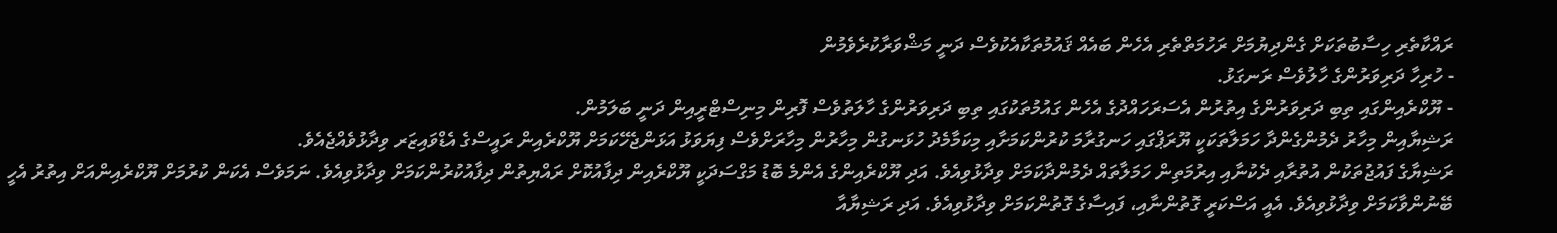ރައްކާތެރި ހިސާބުތަކަށް ގެންދިޔުމަށް ރަހުމަތްތެރި އެހެން ބައެއް ޤައުމުތަކާއެކުވެސް ދަނީ މަޝްވަރާކުރެވެމުން
- ހުރިހާ ދަރިވަރުންގެ ހާލުވެސް ރަނގަޅު.
- ޔޫކްރެއިންގައި ތިބި ދަރިވަރުންގެ އިތުރުން އެސަރަހައްދުގެ އެހެން ގައުމުތަކުގައި ތިބި ދަރިވަރުންގެ ހާލަތުވެސް ފޮރިން މިނިސްޓްރީއިން ދަނީ ބަލަމުން.
ރަޝިޔާއިން މިހާރު ދެމުންގެންދާ ހަމަލާތަކަކީ ޔޫރަޕްގައި ހަނގުރާމަ ކުރުންކަމަށާއި މިކަމާމެދު ހުޅަނގުން މިހާރުން މިހާރަށްވެސް ފިޔަވަޅު އަޅަންޖެހޭކަމަށް ޔޫކްރެއިން ރައީސްގެ އެޑްވައިޒަރ ވިދާޅުވެއްޖެއެވެ.
ރަޝިޔާގެ ފައުޖުތަކުން އުތުރާއި ދެކުނާއި އިރުމަތިން ހަމަލާތައް ދެމުންދާކަމަށް ވިދާޅުވިއެވެ. އަދި ޔޫކްރެއިންގެ އެންމެ ބޮޑު މަގްސަދަކީ ޔޫކްރެއިން ދިފާއުކޮށް ރައްޔިތުން ދިފާއުކުރުންކަމަށް ވިދާޅުވިއެވެ. ނަމަވެސް އެކަން ކުރުމަށް ޔޫކްރެއިންއަށް އިތުރު އެހީ ބޭނުންވާކަމަށް ވިދާޅުވިއެވެ. އެއީ އަސްކަރީ ގޮތުންނާއި، ފައިސާގެ ގޮތުންކަމަށް ވިދާޅުވިއެވެ. އަދި ރަޝިޔާއާ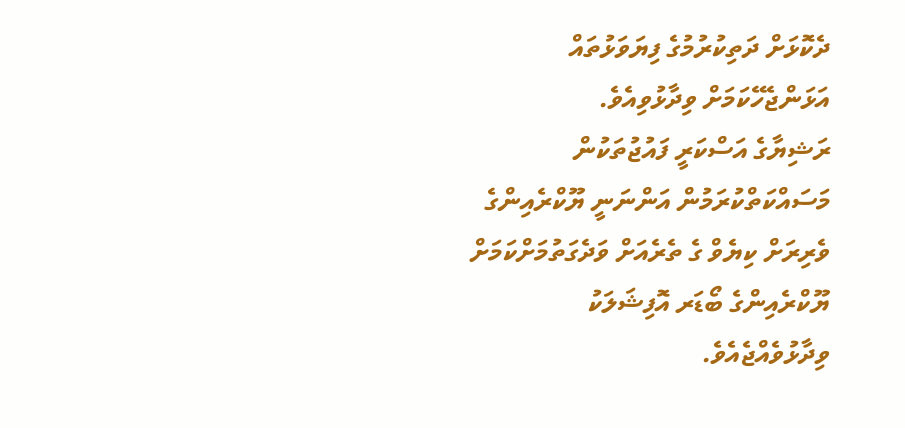ދެކޮޅަށް ދަތިކުރުމުގެ ފިޔަވަޅުތައް އަޅަންޖެހޭކަމަށް ވިދާޅުވިއެވެ.
ރަޝިޔާގެ އަސްކަރީ ފައުޖުތަކުން މަސައްކަތްކުރަމުން އަންނަނީ ޔޫކްރެއިންގެ ވެރިރަށް ކިޔެވް ގެ ތެރެއަށް ވަދެގަތުމަށްކަމަށް ޔޫކްރެއިންގެ ބޯޑަރ އޮފިޝަލަކު ވިދާޅުވެއްޖެއެވެ.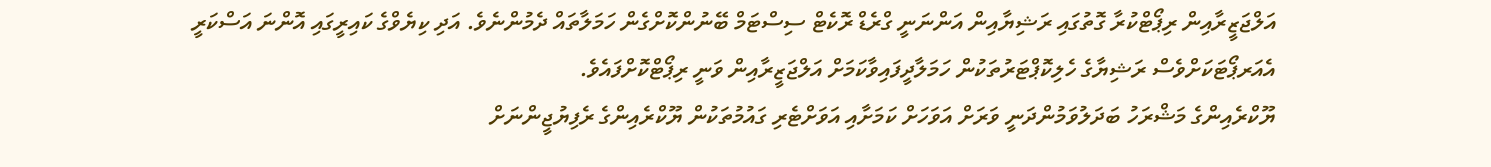އަލްޖަޒީރާއިން ރިޕޯޓްކުރާ ގޮތުގައި ރަޝިޔާއިން އަންނަނީ ގްރެޑް ރޮކެޓް ސިސްޓަމް ބޭނުންކޮށްގެން ހަމަލާތައް ދެމުންނެވެ. އަދި ކިޔެވްގެ ކައިރީގައި އޮންނަ އަސްކަރީ އެއަރޕޯޓަކަށްވެސް ރަޝިޔާގެ ހެލިކޮޕްޓަރުތަކުން ހަމަލާދީފައިވާކަމަށް އަލްޖަޒީރާއިން ވަނީ ރިޕޯޓްކޮށްފައެވެ.
ޔޫކްރެއިންގެ މަޝްރަހު ބަދަލުވަމުންދަނީ ވަރަށް އަވަހަށް ކަމަށާއި އަވަށްޓެރި ގައުމުތަކުން ޔޫކްރެއިންގެ ރެފިޔުޖީންނަށް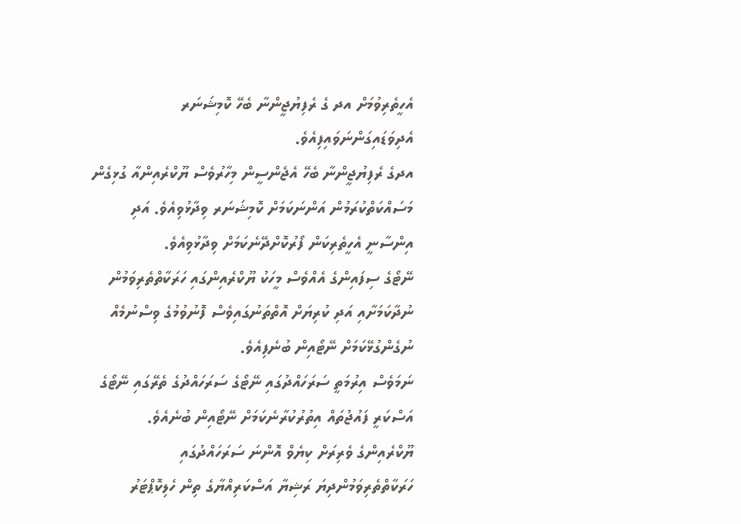އެހީތެރިވުމަށް އދ ގެ ރެފިޔުޖީންނާ ބެހޭ ކޮމިޝަނަރ އެދިވަޑައިގަންނަވައިފިއެވެ.
އދގެ ރެފިޔުޖީންނާ ބެހޭ އެޖެންސީން މިހާރުވެސް ޔޫކްރެއިންއާ ގުޅިގެން މަސައްކަތްކުރަމުން އަންނަކަމަށް ކޮމިޝަނަރ ވިދާޅުވިއެވެ. އަދި އިންސާނީ އެހީތެރިކަން ފޯރުކޮށްދޭނެކަމަށް ވިދާޅުވިއެވެ.
ނޭޓޯގެ ސިފައިންގެ އެއްވެސް މީހަކު ޔޫކްރެއިންގައި ހަރަކާތްތެރިވަމުން ނުދާކަމަށާއި އަދި ކުރިޔަށް އޮތްތަނުގައިވެސް ފޮނުވުމުގެ ވިސްނުމެއް ނުގެންގުޅޭކަމަށް ނޭޓޯއިން ބުނެފިއެވެ.
ނަމަވެސް އިރުމަތީ ސަރަހައްދުގައި ނޭޓޯގެ ސަރަހައްދުގެ ތެރޭގައި ނޭޓޯގެ އަސްކަރީ ފައުޖުތައް އިތުރުކުރާނެކަމަށް ނޭޓޯއިން ބުނެއެވެ.
ޔޫކްރެއިންގެ ވެރިރަށް ކިޔެވް އޮންނަ ސަރަހައްދުގައި ހަރަކާތްތެރިވަމުންދިޔަ ރަޝިޔާ އަސްކަރިއްޔާގެ ތިން ހެލިކޮޕްޓަރު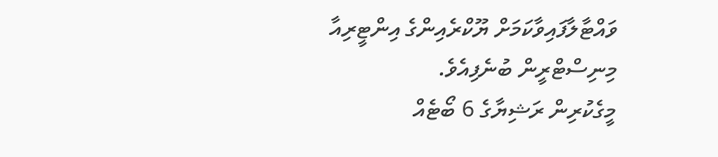ވައްޓާލާފައިވާކަމަށް ޔޫކްރެއިންގެ އިންޓީރިއާ މިނިސްޓްރީން ބުނެފިއެވެ.
މީގެކުރިން ރަޝިޔާގެ 6 ބޯޓެއް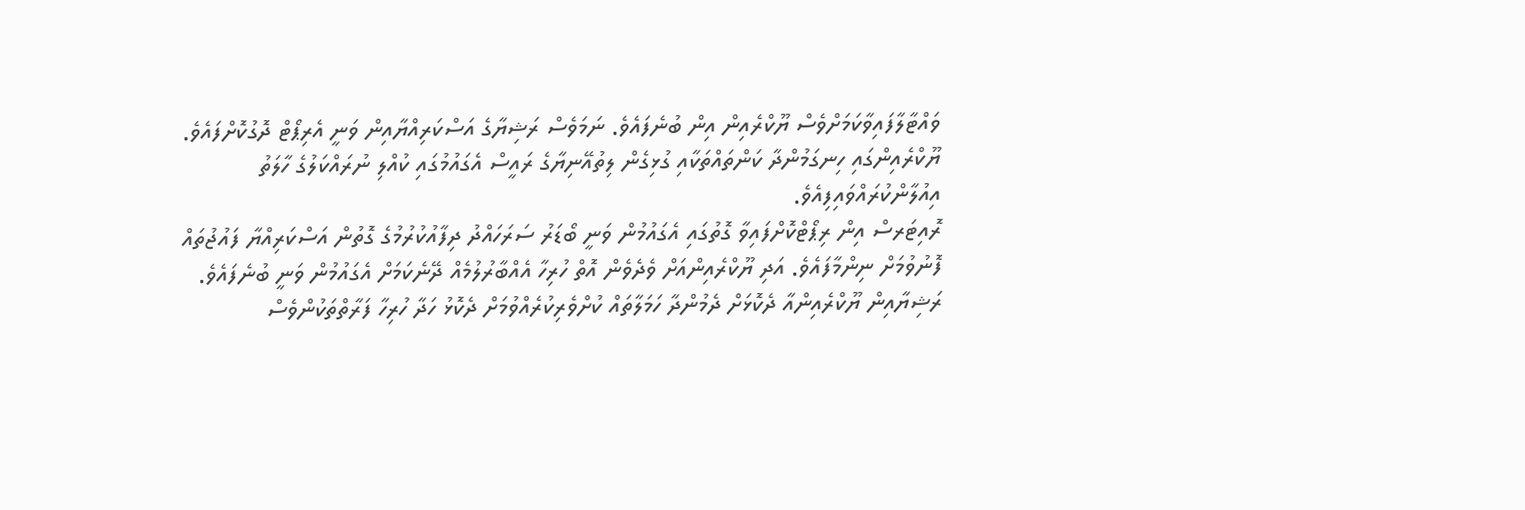ވައްޓާލާފައިވާކަމަށްވެސް ޔޫކްރެއިން އިން ބުނެފައެވެ. ނަމަވެސް ރަޝިޔާގެ އަސްކަރިއްޔާއިން ވަނީ އެރިޕޯޓް ދޮގުކޮށްފައެވެ.
ޔޫކްރެއިންގައި ހިނގަމުންދާ ކަންތައްތަކާއި ގުޅިގެން ލިތުއޭނިޔާގެ ރައީސް އެގައުމުގައި ކުއްލި ނުރައްކަލުގެ ހާލަތު އިއުލާންކުރައްވައިފިއެވެ.
ރޮއިޓަރސް އިން ރިޕޯޓްކޮށްފައިވާ ގޮތުގައި އެގައުމުން ވަނީ ބޯޑަރު ސަރަހައްދު ދިފާއުކުރުމުގެ ގޮތުން އަސްކަރިއްޔާ ފައުޖުތައް ފޮނުވުމަށް ނިންމާފައެވެ. އަދި ޔޫކްރެއިންއަށް ވެދެވެން އޮތް ހުރިހާ އެއްބާރުލުމެއް ދޭނެކަމަށް އެގައުމުން ވަނީ ބުނެފައެވެ.
ރަޝިޔާއިން ޔޫކްރެއިންއާ ދެކޮޅަށް ދެމުންދާ ހަމަލާތައް ކުށްވެރިކުރެއްވުމަށް ދެކޮޅު ހަދާ ހުރިހާ ފަރާތްތަކުންވެސް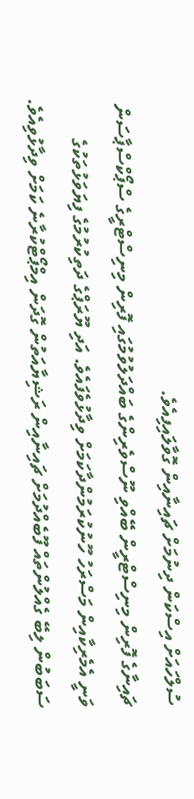ސުލްހައަށް އިސްކަން ދިނުމަށް ޗައިނާއިން ގޮވާލައިފިއެވެ.
ޗައިނާގެ ފޮރިން މިނިސްޓްރީން ބޭއްވި ނޫސްވެރިންގެ ބައްދަލުވުމުގައި ފޮރިން މިނިސްޓްރީގެ ސްޕޯކްސްޕާސަން ވަނީ އެމެރިކާއިން މަސްރަހު ހޫނުކުރަމުންދާކަމަށް ވިދާޅުވެފައެވެ. އަދި ޔޫރަޕްގެ ދަތިކުރުމުގެ ފިޔަވަޅުތަކުގެ ސަބަބުން ލިބޭ ގެއްލުންތައް ފޫބެއްދުމަށް ޗައިނާއިން ރަޝިޔާއަތުން ގޮދަން އިމްޕޯޓްކުރާނެ ކަމަށް ވިދާޅުވިއެވެ.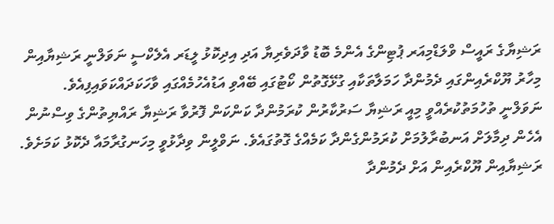ރަޝިޔާގެ ރައީސް ވްލަޑްމިއަރ ޕުޓިންގެ އެންމެ ބޮޑު ވާދަވެރިޔާ އަދި އިދިކޮޅު ލީޑަރ އެލެކްސީ ނަވަލްނީ ރަޝިޔާއިން މިހާރު ޔޫކްރެއިންގައި ދެމުންދާ ހަމަލާތަކާއި ގުޅޭގޮތުން ކޯޓުގައި ބޭއްވި އަޑުއެހުމެއްގައި ވާހަކަދައްކަވައިފިއެވެ.
ނަވަލްނީ ތުހުމަތުކުރެއްވީ މިއީ ރަޝިޔާ ސަރުކާރުން ކުރަމުންދާ ކަންކަން ފޮރުވާ ރަޝިޔާ ރައްޔިތުންގެ ވިސްނުން އެހެން ދިމާލަށް އަނބުރާލުމަށް ކުރަމުންގެންދާ ކަމެއްގެ ގޮތުގައެވެ. ނަވްލީން ވިދާޅުވީ މިހަނގުރާމައާ ދެކޮޅު ކަމަށެވެ.
ރަޝިޔާއިން ޔޫކްރެއިން އަށް ދެމުންދާ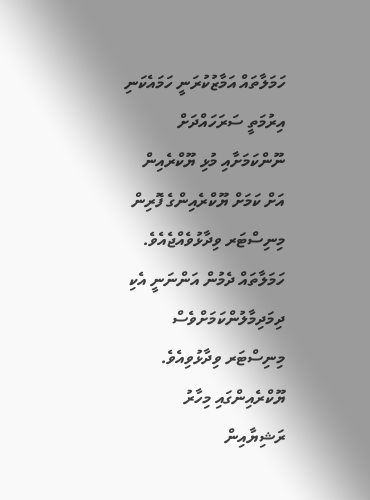ހަމަލާތައް އަމާޒުކުރަނީ ހަމައެކަނި އިރުމަތީ ސަރަހައްދަށް ނޫންކަމަށާއި މުޅި ޔޫކްރެއިން އަށް ކަމަށް ޔޫކްރެއިންގެ ފޮރިން މިނިސްޓަރ ވިދާޅުވެއްޖެއެވެ.
ހަމަލާތައް ދެމުން އަންނަނީ އެކި ދިމަދިމާލުންކަމަށްވެސް މިނިސްޓަރ ވިދާޅުވިއެވެ.
ޔޫކްރެއިންގައި މިހާރު ރަޝިޔާއިން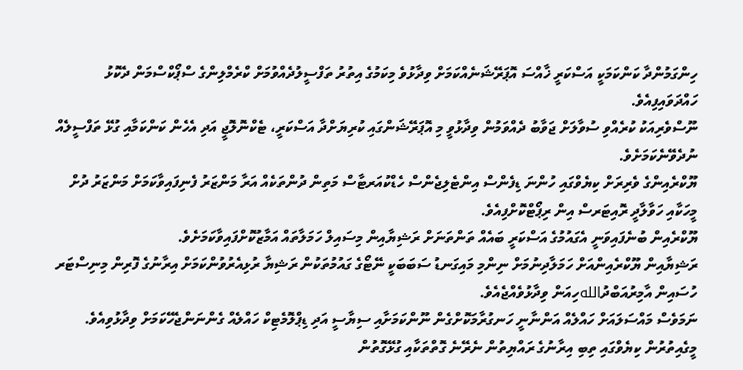ހިންގަމުންދާ ކަންކަމަކީ އަސްކަރީ ޚާއްސަ އޮޕަރޭޝަނެއްކަމަށް ވިދާޅުވެ މިކަމުގެ އިތުރު ތަފްސީލުދެއްވުމަށް ކްރެމްލިންގެ ސްޕޯކްސްމަން ދެކޮޅު ހައްދަވައިފިއެވެ.
ނޫސްވެރިއަކު ކުރެއްވި ސުވާލަށް ޖަވާބު ދެއްވަމުން ވިދާޅުވީ މި އޮޕަރޭޝަންގައި ކުރިޔަށްދާ އަސްކަރީ، ޓެކްނޮލޮޖީ އަދި އެހެން ކަންކަމާއި ގުޅޭ ތަފްސީލެއް ނުދެވޭނެކަމަށެވެ.
ޔޫކްރެއިންގެ ވެރިރަށް ކިޔެވްގައި ހުންނަ ޑިފެންސް އިންޓެލިޖެންސް ހެޑްކުއަރޓާސް މަތިން ދުންތަކެއް އަރާ މަންޒަރު ފެނިފައިވާކަމަށް މަންޒަރު ދުށް މީހަކާއި ހަވާލާދީ ރޮއިޓަރސް އިން ރިޕޯޓްކޮށްފިއެވެ.
ޔޫކްރެއިން ބުނެފައިވަނީ އެގައުމުގެ އަސްކަރީ ބައެއް ތަންތަނަށް ރަޝިޔާއިން މިސައިލް ހަމަލާތައް އަމާޒުކޮށްފައިވާކަމަށެވެ.
ރަޝިޔާއިން ޔޫކްރެއިންއަށް ހަމަލާދިނުމަށް ނިންމި މައިގަނޑު ސަބަބަކީ ނޭޓޯގެ ގައުމުތަކުން ރަޝިޔާ ރުޅިއެރުވުންކަމަށް އިރާނުގެ ފޮރިން މިނިސްޓަރ ހުސައިން އާމިރުއަބްދުاللهހިއަން ވިދާޅުވެއްޖެއެވެ.
ނަމަވެސް މައްސަލައަށް ހައްލެއް އަންނާނީ ހަނގުރާމަކޮށްގެން ނޫންކަމަށާއި ސިޔާސީ އަދި ޑިޕްލޮމެޓިކް ހައްލެއް ގެންނަންޖެހޭކަމަށް ވިދާޅުވިއެވެ. މީގެއިތުރުން ކިޔެވްގައި ތިބި އިރާނުގެ ރައްޔިތުން ނެރޭނެ ގޮތްތަކާއި ގުޅޭގޮތުން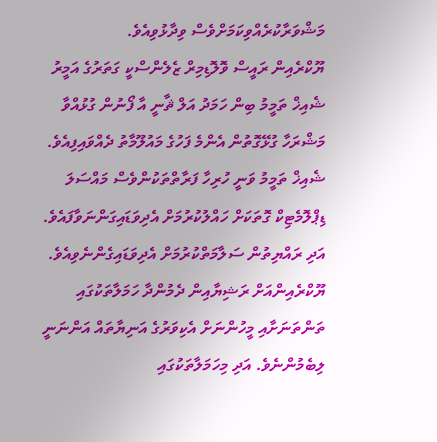މަޝްވަރާކުރެއްވިކަމަށްވެސް ވިދާޅުވިއެވެ.
ޔޫކްރެއިން ރައީސް ވޮލޮޑިމިރް ޒެލެންސްކީ ގަތަރުގެ އަމީރު ޝެއިޚް ތަމީމު ބިން ހަމަދު އަލް ޘާނީ އާ ފޯނުން ގުޅުއްވާ މަޝްރަހާ ގުޅޭގޮތުން އެންމެ ފަހުގެ މައުލޫމާތު ދެއްވައިފިއެވެ.
ޝެއިޚް ތަމީމު ވަނީ ހުރިހާ ފަރާތްތަކުންވެސް މައްސަލަ ޑިޕްލޮމެޓިކް ގޮތަކަށް ހައްލުކުރުމަށް އެދިވަޑައިގަންނަވާފައެވެ. އަދި ރައްޔިތުން ސަލާމަތްކުރުމަށް އެދިވަޑައިގެންނެވިއެވެ.
ޔޫކްރެއިންއަށް ރަޝިޔާއިން ދެމުންދާ ހަމަލާތަކުގައި ތަންތަނަށާއި މީހުންނަށް އެކިވަރުގެ އަނިޔާތައް އަންނަނީ ލިބެމުންނެވެ. އަދި މިހަމަލާތަކުގައި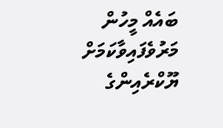ބައެއް މީހުން މަރުވެފައިވާކަމަށް ޔޫކްރެއިންގެ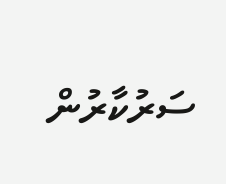ސަރުކާރުން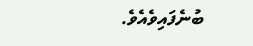ބުނެފައިވެއެވެ.